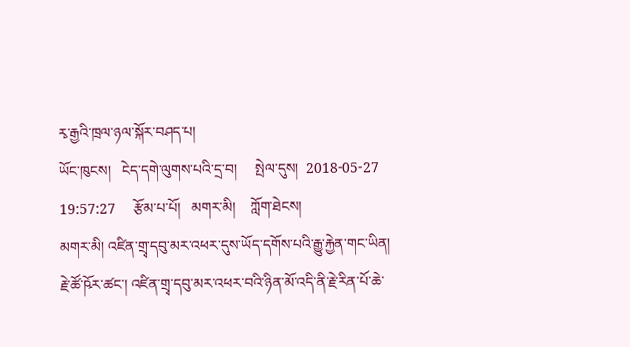རྭ་རྒྱའི་ཁྲལ་ཉལ་སྐོར་བཤད་པ།
ཡོང་ཁུངས།   ངེད་དགེ་ལུགས་པའི་དྲ་བ།     སྤེལ་དུས།  2018-05-27 19:57:27     རྩོམ་པ་པོ།   མགར་མི།    ཀློག་ཐེངས།
མགར་མི། འཛིན་གྲྭ་དབུ་མར་འཕར་དུས་ཡོད་དགོས་པའི་རྒྱུ་རྐྱེན་གང་ཡིན།
རྗེ་ཚོ་ཥོར་ཚང་། འཛིན་གྲྭ་དབུ་མར་འཕར་བའི་ཉིན་མོ་འདི་ནི་རྗེ་རིན་པོ་ཆེ་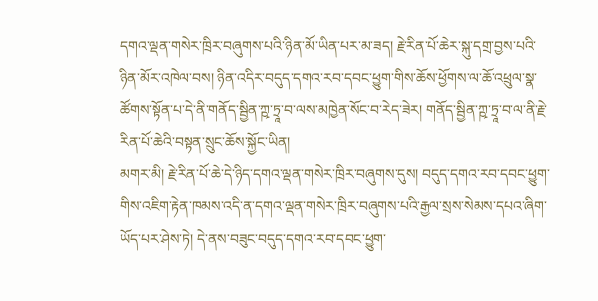དགའ་ལྡན་གསེར་ཁྲིར་བཞུགས་པའི་ཉིན་མོ་ཡིན་པར་མ་ཟད། རྗེ་རིན་པོ་ཆེར་སྐུ་དགྲ་བྱས་པའི་ཉིན་མོར་འཁེལ་བས། ཉིན་འདིར་བདུད་དགའ་རབ་དབང་ཕྱུག་གིས་ཆོས་ཕྱོགས་ལ་ཆོ་འཕྲུལ་སྣ་ཚོགས་སྟོན་པ་དེ་ནི་གནོད་སྦྱིན་ཀྵ་ཏྲཱ་བ་ལས་མཁྱེན་སོང་བ་རེད་ཟེར། གནོད་སྦྱིན་ཀྵ་ཏྲཱ་བ་ལ་ནི་རྗེ་རིན་པོ་ཆེའི་བསྟན་སྲུང་ཆོས་སྐྱོང་ཡིན།
མགར་མི། རྗེ་རིན་པོ་ཆེ་དེ་ཉིད་དགའ་ལྡན་གསེར་ཁྲིར་བཞུགས་དུས། བདུད་དགའ་རབ་དབང་ཕྱུག་གིས་འཇིག་རྟེན་ཁམས་འདི་ན་དགའ་ལྡན་གསེར་ཁྲིར་བཞུགས་པའི་རྒྱལ་སྲས་སེམས་དཔའ་ཞིག་ཡོད་པར་ཤེས་ཏེ། དེ་ནས་བཟུང་བདུད་དགའ་རབ་དབང་ཕྱུག་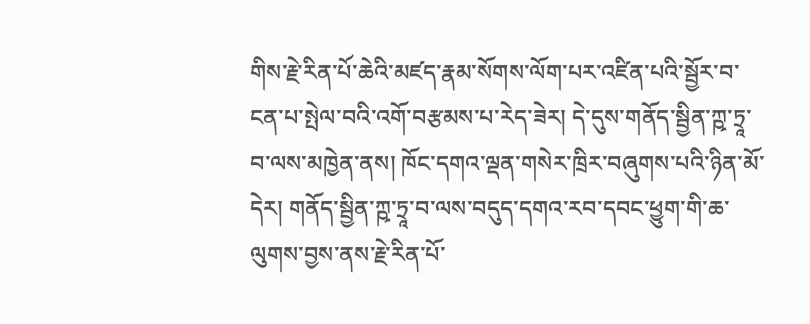གིས་རྗེ་རིན་པོ་ཆེའི་མཛད་རྣམ་སོགས་ལོག་པར་འཛིན་པའི་སྦྱོར་བ་ངན་པ་སྤེལ་བའི་འགོ་བརྩམས་པ་རེད་ཟེར། དེ་དུས་གནོད་སྦྱིན་ཀྵ་ཏྲཱ་བ་ལས་མཁྱེན་ནས། ཁོང་དགའ་ལྡན་གསེར་ཁྲིར་བཞུགས་པའི་ཉིན་མོ་དེར། གནོད་སྦྱིན་ཀྵ་ཏྲཱ་བ་ལས་བདུད་དགའ་རབ་དབང་ཕྱུག་གི་ཆ་ལུགས་བྱས་ནས་རྗེ་རིན་པོ་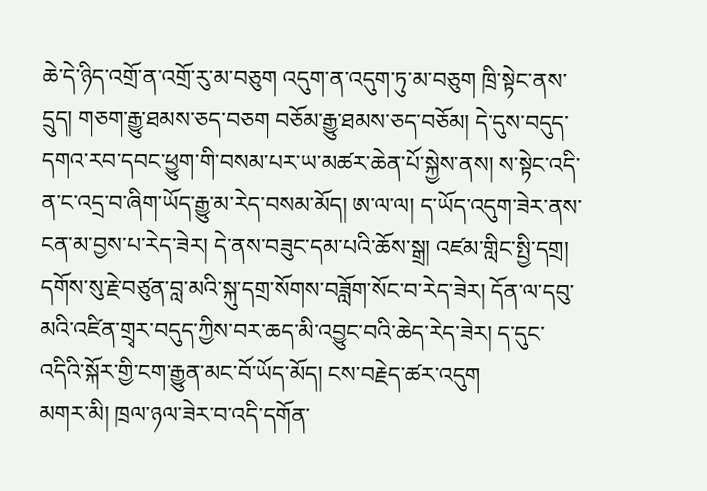ཆེ་དེ་ཉིད་འགྲོ་ན་འགྲོ་རུ་མ་བཅུག འདུག་ན་འདུག་ཏུ་མ་བཅུག ཁྲི་སྟེང་ནས་དྲུད། གཅག་རྒྱུ་ཐམས་ཅད་བཅག བཅོམ་རྒྱུ་ཐམས་ཅད་བཅོམ། དེ་དུས་བདུད་དགའ་རབ་དབང་ཕྱུག་གི་བསམ་པར་ཡ་མཚར་ཆེན་པོ་སྐྱེས་ནས། ས་སྟེང་འདི་ན་ང་འདྲ་བ་ཞིག་ཡོད་རྒྱུ་མ་རེད་བསམ་མོད། ཨ་ལ་ལ། ད་ཡོད་འདུག་ཟེར་ནས་ངན་མ་བྱས་པ་རེད་ཟེར། དེ་ནས་བཟུང་དམ་པའི་ཆོས་སྒྲ། འཛམ་གླིང་སྤྱི་དགྲ། དགོས་སུ་རྗེ་བཙུན་བླ་མའི་སྐུ་དགྲ་སོགས་བཟློག་སོང་བ་རེད་ཟེར། དོན་ལ་དབུ་མའི་འཛིན་གྲྭར་བདུད་ཀྱིས་བར་ཆད་མི་འབྱུང་བའི་ཆེད་རེད་ཟེར། ད་དུང་འདིའི་སྐོར་གྱི་ངག་རྒྱུན་མང་བོ་ཡོད་མོད། ངས་བརྗེད་ཚར་འདུག
མགར་མི། ཁྲལ་ཉལ་ཟེར་བ་འདི་དགོན་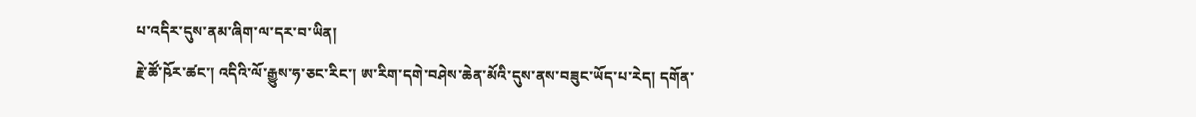པ་འདིར་དུས་ནམ་ཞིག་ལ་དར་བ་ཡིན།
རྗེ་ཚོ་ཥོར་ཚང་། འདིའི་ལོ་རྒྱུས་ཧ་ཅང་རིང་། ཨ་རིག་དགེ་བཤེས་ཆེན་མོའི་དུས་ནས་བཟུང་ཡོད་པ་རེད། དགོན་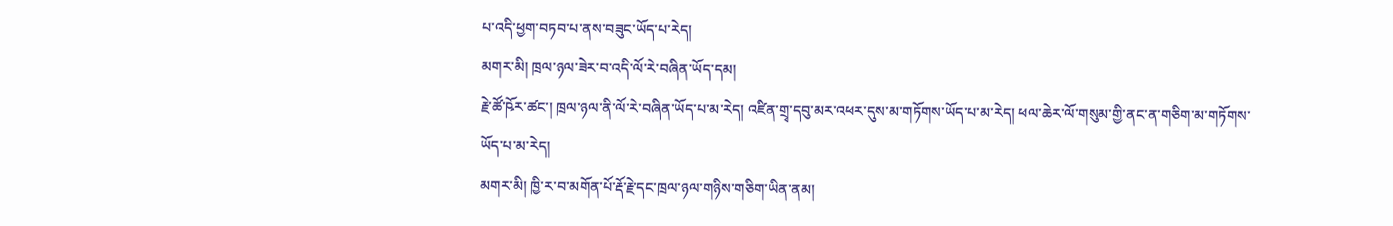པ་འདི་ཕྱག་བཏབ་པ་ནས་བཟུང་ཡོད་པ་རེད།
མགར་མི། ཁྲལ་ཉལ་ཟེར་བ་འདི་ལོ་རེ་བཞིན་ཡོད་དམ།
རྗེ་ཚོ་ཥོར་ཚང་། ཁྲལ་ཉལ་ནི་ལོ་རེ་བཞིན་ཡོད་པ་མ་རེད། འཛིན་གྲྭ་དབུ་མར་འཕར་དུས་མ་གཏོགས་ཡོད་པ་མ་རེད། ཕལ་ཆེར་ལོ་གསུམ་གྱི་ནང་ན་གཅིག་མ་གཏོགས་ཡོད་པ་མ་རེད།
མགར་མི། ཁྱི་ར་བ་མགོན་པོ་རྡོ་རྗེ་དང་ཁྲལ་ཉལ་གཉིས་གཅིག་ཡིན་ནམ།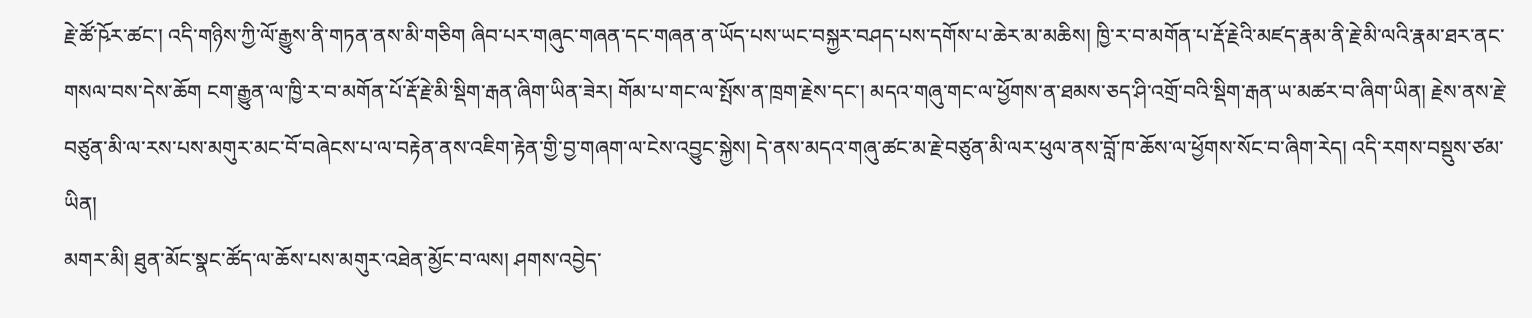རྗེ་ཚོ་ཥོར་ཚང་། འདི་གཉིས་ཀྱི་ལོ་རྒྱུས་ནི་གཏན་ནས་མི་གཅིག ཞིབ་པར་གཞུང་གཞན་དང་གཞན་ན་ཡོད་པས་ཡང་བསྐྱར་བཤད་པས་དགོས་པ་ཆེར་མ་མཆིས། ཁྱི་ར་བ་མགོན་པ་རྡོ་རྗེའི་མཛད་རྣམ་ནི་རྗེ་མི་ལའི་རྣམ་ཐར་ནང་གསལ་བས་དེས་ཆོག ངག་རྒྱུན་ལ་ཁྱི་ར་བ་མགོན་པོ་རྡོ་རྗེ་མི་སྡིག་རྒན་ཞིག་ཡིན་ཟེར། གོམ་པ་གང་ལ་སྤོས་ན་ཁྲག་རྗེས་དང་། མདའ་གཞུ་གང་ལ་ཕྱོགས་ན་ཐམས་ཅད་ཤི་འགྲོ་བའི་སྡིག་རྒན་ཡ་མཚར་བ་ཞིག་ཡིན། རྗེས་ནས་རྗེ་བཙུན་མི་ལ་རས་པས་མགུར་མང་བོ་བཞེངས་པ་ལ་བརྟེན་ནས་འཇིག་རྟེན་གྱི་བྱ་གཞག་ལ་ངེས་འབྱུང་སྐྱེས། དེ་ནས་མདའ་གཞུ་ཚང་མ་རྗེ་བཙུན་མི་ལར་ཕུལ་ནས་བློ་ཁ་ཆོས་ལ་ཕྱོགས་སོང་བ་ཞིག་རེད། འདི་རགས་བསྡུས་ཙམ་ཡིན།
མགར་མི། ཐུན་མོང་སྣང་ཚོད་ལ་ཆོས་པས་མགུར་འཐེན་མྱོང་བ་ལས། ཤགས་འབྱེད་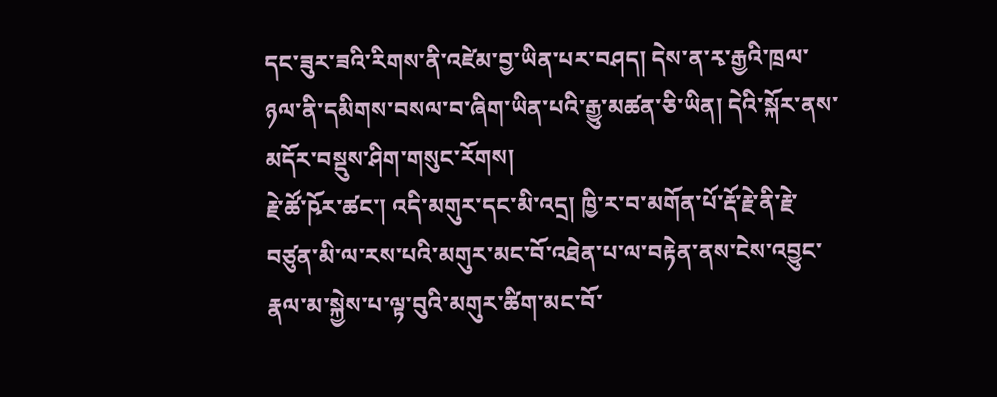དང་ཟུར་ཟའི་རིགས་ནི་འཛེམ་བྱ་ཡིན་པར་བཤད། དེས་ན་རྭ་རྒྱའི་ཁྲལ་ཉལ་ནི་དམིགས་བསལ་བ་ཞིག་ཡིན་པའི་རྒྱུ་མཚན་ཅི་ཡིན། དེའི་སྐོར་ནས་མདོར་བསྡུས་ཤིག་གསུང་རོགས།
རྗེ་ཚོ་ཥོར་ཚང་། འདི་མགུར་དང་མི་འདྲ། ཁྱི་ར་བ་མགོན་པོ་རྡོ་རྗེ་ནི་རྗེ་བཙུན་མི་ལ་རས་པའི་མགུར་མང་བོ་འཐེན་པ་ལ་བརྟེན་ནས་ངེས་འབྱུང་རྣལ་མ་སྐྱེས་པ་ལྟ་བུའི་མགུར་ཚིག་མང་བོ་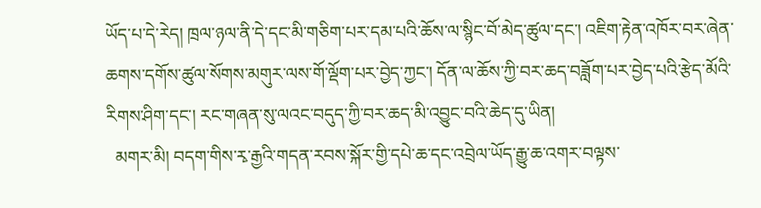ཡོད་པ་དེ་རེད། ཁྲལ་ཉལ་ནི་དེ་དང་མི་གཅིག་པར་དམ་པའི་ཆོས་ལ་སྙིང་བོ་མེད་ཚུལ་དང་། འཇིག་རྟེན་འཁོར་བར་ཞེན་ཆགས་དགོས་ཚུལ་སོགས་མགུར་ལས་གོ་ལྡོག་པར་བྱེད་ཀྱང་། དོན་ལ་ཆོས་ཀྱི་བར་ཆད་བཟློག་པར་བྱེད་པའི་རྩེད་མོའི་རིགས་ཤིག་དང་། རང་གཞན་སུ་ལའང་བདུད་ཀྱི་བར་ཆད་མི་འབྱུང་བའི་ཆེད་དུ་ཡིན།
  མགར་མི། བདག་གིས་རྭ་རྒྱའི་གདན་རབས་སྐོར་གྱི་དཔེ་ཆ་དང་འབྲེལ་ཡོད་རྒྱུ་ཆ་འགར་བལྟས་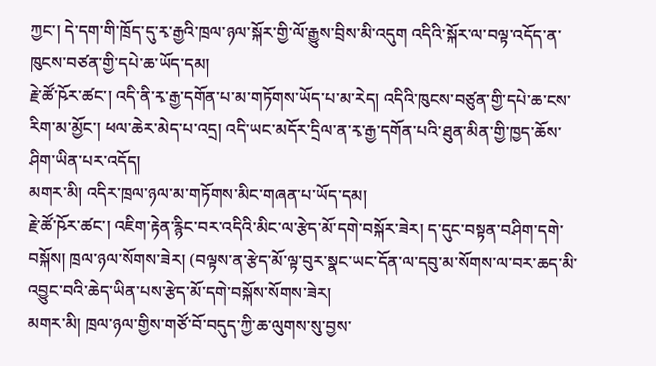ཀྱང་། དེ་དག་གི་ཁྲོད་དུ་རྭ་རྒྱའི་ཁྲལ་ཉལ་སྐོར་གྱི་ལོ་རྒྱུས་བྲིས་མི་འདུག འདིའི་སྐོར་ལ་བལྟ་འདོད་ན་ཁུངས་བཙན་གྱི་དཔེ་ཆ་ཡོད་དམ།
རྗེ་ཚོ་ཥོར་ཚང་། འདི་ནི་རྭ་རྒྱ་དགོན་པ་མ་གཏོགས་ཡོད་པ་མ་རེད། འདིའི་ཁུངས་བཙུན་གྱི་དཔེ་ཆ་ངས་རིག་མ་མྱོང་། ཕལ་ཆེར་མེད་པ་འདྲ། འདི་ཡང་མདོར་དྲིལ་ན་རྭ་རྒྱ་དགོན་པའི་ཐུན་མིན་གྱི་ཁྱད་ཆོས་ཤིག་ཡིན་པར་འདོད།
མགར་མི། འདིར་ཁྲལ་ཉལ་མ་གཏོགས་མིང་གཞན་པ་ཡོད་དམ།
རྗེ་ཚོ་ཥོར་ཚང་། འཇིག་རྟེན་རྙིང་བར་འདིའི་མིང་ལ་རྩེད་མོ་དགེ་བསྐོར་ཟེར། ད་དུང་བསྟན་བཤིག་དགེ་བསྐོས། ཁྲལ་ཉལ་སོགས་ཟེར། (བལྟས་ན་རྩེད་མོ་ལྟ་བུར་སྣང་ཡང་དོན་ལ་དབུ་མ་སོགས་ལ་བར་ཆད་མི་འབྱུང་བའི་ཆེད་ཡིན་པས་རྩེད་མོ་དགེ་བསྐོས་སོགས་ཟེར།
མགར་མི། ཁྲལ་ཉལ་གྱིས་གཙོ་བོ་བདུད་ཀྱི་ཆ་ལུགས་སུ་བྱས་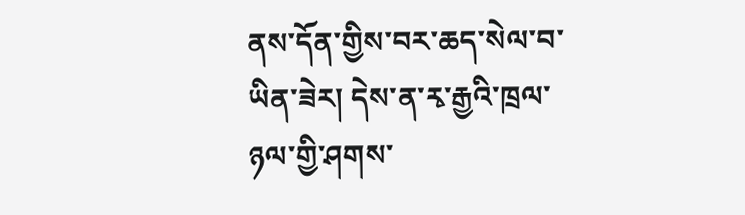ནས་དོན་གྱིས་བར་ཆད་སེལ་བ་ཡིན་ཟེར། དེས་ན་རྭ་རྒྱའི་ཁྲལ་ཉལ་གྱི་ཤགས་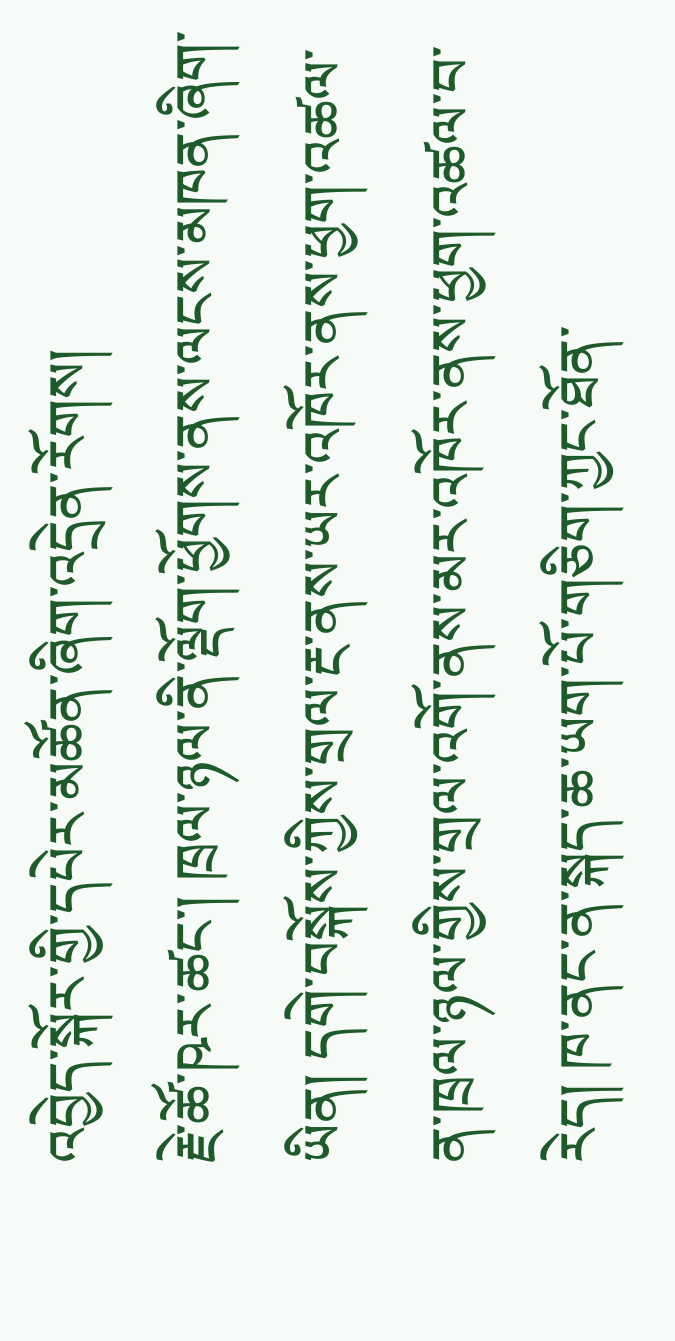འབྱེད་སྐོར་གྱི་དཔེར་མཚོན་ཞིག་འདྲེན་རོགས།
རྗེ་ཚོ་ཥར་ཚང་། ཁྲལ་ཉལ་ནི་ལྡོག་ཕྱོགས་ནས་ལངས་མཁན་ཞིག་ཡིན། དགེ་བསྐོས་ཀྱིས་གྲལ་རྔ་ནས་ཡར་འཁོར་ནས་ཕྱག་འཚལ་ན་ཁྲལ་ཉལ་གྱིས་གྲལ་འགོ་ནས་མར་འཁོར་ནས་ཕྱག་འཚལ་བ་རེད། ཁ་ནང་ན་སྐད་ཆ་ཡག་པོ་གཅིག་ཀྱང་ཐོན་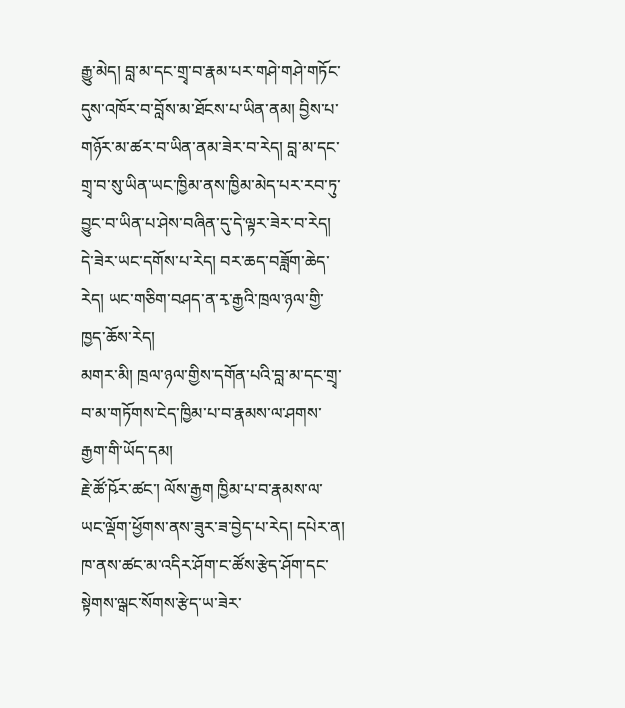རྒྱུ་མེད། བླ་མ་དང་གྲྭ་བ་རྣམ་པར་གཤེ་གཤེ་གཏོང་དུས་འཁོར་བ་བློས་མ་ཐོངས་པ་ཡིན་ནམ། བྱིས་པ་གཉོར་མ་ཚར་བ་ཡིན་ནམ་ཟེར་བ་རེད། བླ་མ་དང་གྲྭ་བ་སུ་ཡིན་ཡང་ཁྱིམ་ནས་ཁྱིམ་མེད་པར་རབ་ཏུ་བྱུང་བ་ཡིན་པ་ཤེས་བཞིན་དུ་དེ་ལྟར་ཟེར་བ་རེད། དེ་ཟེར་ཡང་དགོས་པ་རེད། བར་ཆད་བཟློག་ཆེད་རེད། ཡང་གཅིག་བཤད་ན་རྭ་རྒྱའི་ཁྲལ་ཉལ་གྱི་ཁྱད་ཆོས་རེད།
མགར་མི། ཁྲལ་ཉལ་གྱིས་དགོན་པའི་བླ་མ་དང་གྲྭ་བ་མ་གཏོགས་ངེད་ཁྱིམ་པ་བ་རྣམས་ལ་ཤགས་རྒྱག་གི་ཡོད་དམ།
རྗེ་ཚོ་ཥོར་ཚང་། ལོས་རྒྱག ཁྱིམ་པ་བ་རྣམས་ལ་ཡང་ལྡོག་ཕྱོགས་ནས་ཟུར་ཟ་བྱེད་པ་རེད། དཔེར་ན། ཁ་ནས་ཚང་མ་འདིར་ཤོག་ང་ཚོས་རྩེད་ཤོག་དང་སྟེགས་ལྒང་སོགས་རྩེད་ཡ་ཟེར་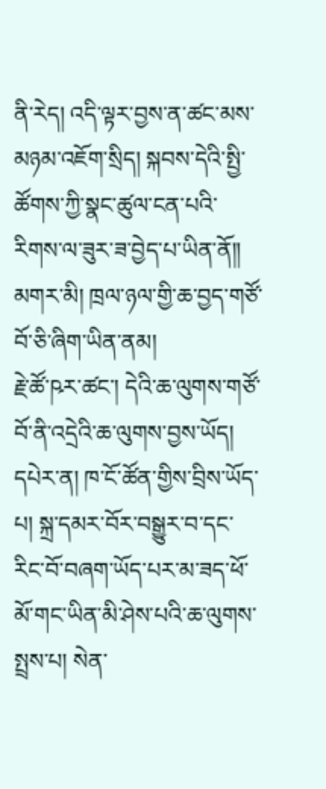ནི་རེད། འདི་ལྟར་བྱས་ན་ཚང་མས་མཉམ་འཇོག་སྲིད། སྐབས་དེའི་སྤྱི་ཚོགས་ཀྱི་སྣང་ཚུལ་ངན་པའི་རིགས་ལ་ཟུར་ཟ་བྱེད་པ་ཡིན་ནོ།།
མགར་མི། ཁྲལ་ཉལ་གྱི་ཆ་བྱད་གཙོ་བོ་ཅི་ཞིག་ཡིན་ནམ།
རྗེ་ཚོ་ཥར་ཚང་། དེའི་ཆ་ལུགས་གཙོ་བོ་ནི་འདྲེའི་ཆ་ལུགས་བྱས་ཡོད། དཔེར་ན། ཁ་ངོ་ཚོན་གྱིས་བྲིས་ཡོད་པ། སྐྲ་དམར་བོར་བསྒྱུར་བ་དང་རིང་བོ་བཞག་ཡོད་པར་མ་ཟད་ཕོ་མོ་གང་ཡིན་མི་ཤེས་པའི་ཆ་ལུགས་སྤྲས་པ། སེན་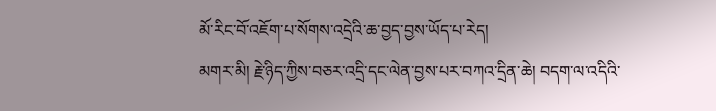མོ་རིང་བོ་འཇོག་པ་སོགས་འདྲེའི་ཆ་བྱད་བྱས་ཡོད་པ་རེད།
མགར་མི། རྗེ་ཉིད་ཀྱིས་བཅར་འདྲི་དང་ལེན་བྱས་པར་བཀའ་དྲིན་ཆེ། བདག་ལ་འདིའི་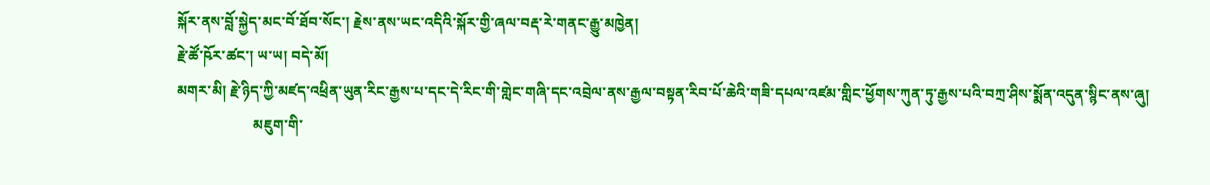སྐོར་ནས་བློ་སྐྱེད་མང་བོ་ཐོབ་སོང་། རྗེས་ནས་ཡང་འདིའི་སྐོར་གྱི་ཞལ་བརྡ་རེ་གནང་རྒྱུ་མཁྱེན།
རྗེ་ཚོ་ཥོར་ཚང་། ཡ་ཡ། བདེ་མོ།
མགར་མི། རྗེ་ཉིད་ཀྱི་མཛད་འཕྲིན་ཡུན་རིང་རྒྱས་པ་དང་དེ་རིང་གི་གླེང་གཞི་དང་འབྲེལ་ནས་རྒྱལ་བསྟན་རིབ་པོ་ཆེའི་གཟི་དཔལ་འཛམ་གླིང་ཕྱོགས་ཀུན་ཏུ་རྒྱས་པའི་བཀྲ་ཤིས་སྨོན་འདུན་སྙིང་ནས་ཞུ།
                     མཇུག་གི་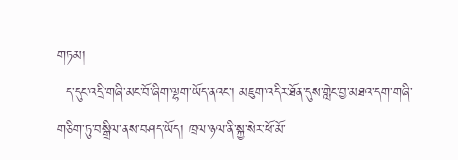གཏམ།
  ད་དུང་འདྲི་གཞི་མང་བོ་ཞིག་ལྷག་ཡོད་ནའང་། མཇུག་འདིར་ཐོན་དུས་གླེང་བྱ་མཐའ་དག་གཞི་གཅིག་ཏུ་བསྒྲིལ་ནས་བཤད་ཡོད། ཁྲལ་ཉལ་ནི་སྐྱ་སེར་ཕོ་མོ་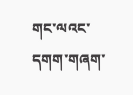གང་ལའང་དགག་གཞག་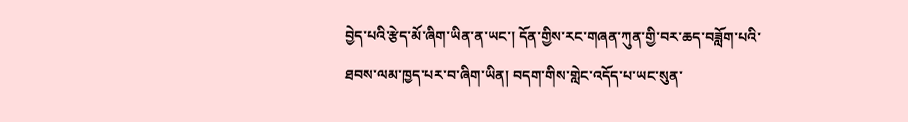བྱེད་པའི་རྩེད་མོ་ཞིག་ཡིན་ན་ཡང་། དོན་གྱིས་རང་གཞན་ཀུན་གྱི་བར་ཆད་བཟློག་པའི་ཐབས་ལམ་ཁྱད་པར་བ་ཞིག་ཡིན། བདག་གིས་གླེང་འདོད་པ་ཡང་སུན་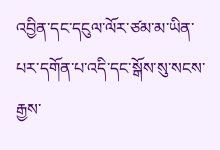འབྱིན་དང་དངུལ་ལོར་ཙམ་མ་ཡིན་པར་དགོན་པ་འདི་དང་སྒོས་སུ་སངས་རྒྱས་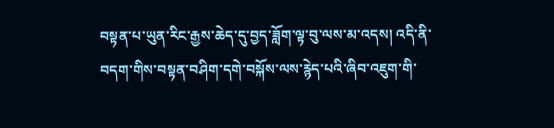བསྟན་པ་ཡུན་རིང་རྒྱས་ཆེད་དུ་བྱད་ཟློག་ལྟ་བུ་ལས་མ་འདས། འདི་ནི་བདག་གིས་བསྟན་བཤིག་དགེ་བསྐོས་ལས་རྙེད་པའི་ཞིབ་འཇུག་གི་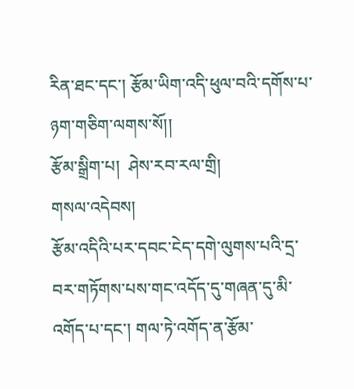རིན་ཐང་དང་། རྩོམ་ཡིག་འདི་ཕུལ་བའི་དགོས་པ་ཉག་གཅིག་ལགས་སོ།།
རྩོམ་སྒྲིག་པ།  ཤེས་རབ་རལ་གྲི།
གསལ་འདེབས།
རྩོམ་འདིའི་པར་དབང་ངེད་དགེ་ལུགས་པའི་དྲ་བར་གཏོགས་པས་གང་འདོད་དུ་གཞན་དུ་མི་འགོད་པ་དང་། གལ་ཏེ་འགོད་ན་རྩོམ་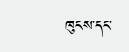ཁུངས་དང་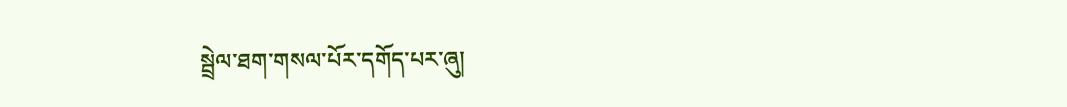སྦྲེལ་ཐག་གསལ་པོར་དགོད་པར་ཞུ།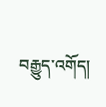བརྒྱུད་འགོད།